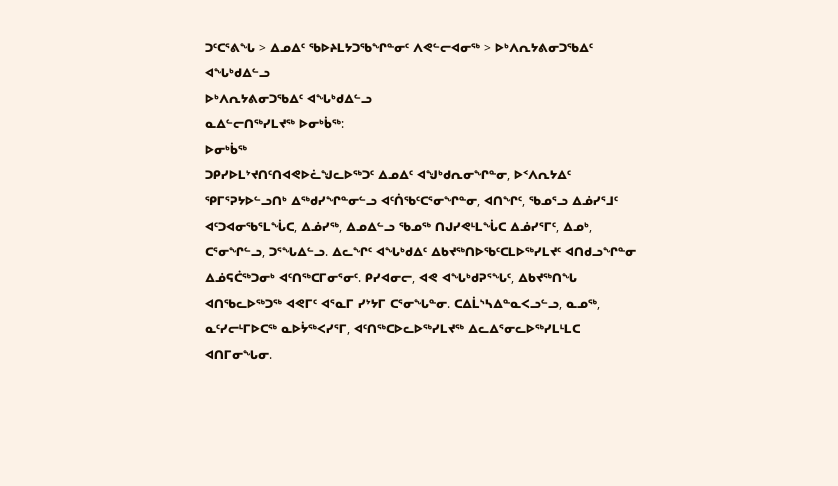ᑐᑦᑕᕐᕕᖓ > ᐃᓄᐃᑦ ᖃᐅᔨᒪᔭᑐᖃᖏᓐᓂᑦ ᐱᕙᓪᓕᐊᓂᖅ > ᐅᒃᐱᕆᔭᕕᓂᑐᖃᐃᑦ ᐊᖓᒃᑯᐃᓪᓗ
ᐅᒃᐱᕆᔭᕕᓂᑐᖃᐃᑦ ᐊᖓᒃᑯᐃᓪᓗ
ᓇᐃᓪᓕᑎᖅᓯᒪᔪᖅ ᐅᓂᒃᑳᖅ:
ᐅᓂᒃᑳᖅ
ᑐᑭᓯᐅᒪᔾᔪᑎᑦᑎᐊᕙᐅᓛᖑᓚᐅᖅᑐᑦ ᐃᓄᐃᑦ ᐊᖑᒃᑯᕆᓂᖏᓐᓂ, ᐅᑉᐱᕆᔭᐃᑦ ᕿᒥᕐᕈᔭᐅᓪᓗᑎᒃ ᐃᖅᑯᓯᖏᓐᓂᓪᓗ ᐊᑦᑏᖃᑦᑕᕐᓂᖏᓐᓂ, ᐊᑎᖏᑦ, ᖃᓄᕐᓗ ᐃᓅᓯᕐᒧᑦ ᐊᑦᑐᐊᓂᖃᕐᒪᖔᑕ, ᐃᓅᓯᖅ, ᐃᓄᐃᓪᓗ ᖃᓄᖅ ᑎᒍᓯᕙᒻᒪᖔᑕ ᐃᓅᓯᕐᒥᑦ, ᐃᓄᒃ, ᑕᕐᓂᖏᓪᓗ, ᑐᕐᖓᐃᓪᓗ. ᐃᓚᖏᑦ ᐊᖓᒃᑯᐃᑦ ᐃᑲᔪᖅᑎᐅᖃᑦᑕᒪᐅᖅᓯᒪᔪᑦ ᐊᑎᑯᓗᖏᓐᓂ ᐃᓅᕋᑖᖅᑐᓂᒃ ᐊᑦᑎᖅᑕᒥᓂᕐᓂᑦ. ᑭᓯᐊᓂᓕ, ᐊᕙ ᐊᖓᒃᑯᕈᕐᖓᑦ, ᐃᑲᔪᖅᑎᖓ ᐊᑎᖃᓚᐅᖅᑐᖅ ᐊᕙᒥᑦ ᐊᕐᓇᒥ ᓯᔾᔭᒥ ᑕᕐᓂᖓᓐᓂ. ᑕᐃᒫᔅᓴᐃᓐᓇᐸᓗᓪᓗ, ᓇᓄᖅ, ᓇᑦᓯᓕᒻᒥᐅᑕᖅ ᓇᐅᔮᖅᐸᓯᕐᒥ, ᐊᑦᑎᖅᑕᐅᓚᐅᖅᓯᒪᔪᖅ ᐃᓚᐃᕐᓂᓚᐅᖅᓯᒪᒻᒪᑕ ᐊᑎᒥᓂᖓᓂ.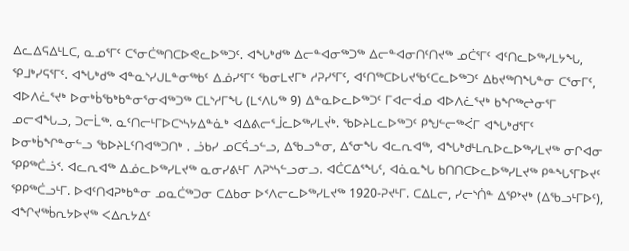ᐃᓚᐃᕋᐃᒻᒪᑕ, ᓇᓄᕐᒥᑦ ᑕᕐᓂᑖᖅᑎᑕᐅᕙᓚᐅᖅᑐᑦ. ᐊᖓᒃᑯᖅ ᐃᓕᓐᐊᓂᖅᑐᖅ ᐃᓕᓐᐊᓂᑎᑦᑎᔪᖅ ᓄᑖᕐᒥᑦ ᐊᑦᑎᓚᐅᖅᓯᒪᔭᖓ, ᕿᒧᒃᓯᕋᕐᒥᑦ. ᐊᖓᒃᑯᖅ ᐊᓐᓇᔅᓯᒍᒪᓐᓂᖅᑲᑦ ᐃᓅᓯᕐᒥᑦ ᖃᓂᒪᔪᒥᒃ ᓱᕈᓯᕐᒥᑦ, ᐊᑦᑎᖅᑕᐅᒐᔪᖃᑦᑕᓚᐅᖅᑐᑦ ᐃᑲᔪᖅᑎᖓᓐᓂ ᑕᕐᓂᒥᑦ, ᐊᐅᐱᓛᕐᔪᒃ ᐅᓂᒃᑳᖃᒃᑲᓐᓂᕐᓂᐊᖅᑐᖅ ᑕᒪᔅᓱᒥᖓ (ᒪᑉᐱᒐᖅ 9) ᐃᓐᓇᐅᓚᐅᖅᑐᑦ ᒥᐊᓕᐋᓄ ᐊᐅᐱᓛᕐᔪᒃ ᑲᖏᖅᖠᓂᕐᒥ ᓄᓕᐊᖓᓗ, ᑐᓕᒫᖅ. ᓇᑦᑎᓕᒻᒥᐅᑕᔅᓴᔭᐃᓐᓈᒃ ᐊᐃᕕᓕᕐᒨᓚᐅᖅᓯᒪᔫᒃ. ᖃᐅᔨᒪᓚᐅᖅᑐᑦ ᑭᖑᓪᓕᖅᐹᒥ ᐊᖓᒃᑯᕐᒥᑦ ᐅᓂᒃᑳᖏᓐᓂᓪᓗ ᖃᐅᔨᒪᑦᑎᐊᖅᑐᑎᒃ . ᓘᑲᓯ ᓄᑕᕌᓗᓪᓗ, ᐃᖃᓗᓐᓂ, ᐃᕐᓂᖓ ᐊᓚᕆᐊᖅ, ᐊᖓᒃᑯᒻᒪᕆᐅᓚᐅᖅᓯᒪᔪᖅ ᓂᒋᐊᓂ ᕿᑭᖅᑖᓘᑉ. ᐊᓚᕆᐊᖅ ᐃᓅᓚᐅᖅᓯᒪᔪᖅ ᓇᓂᓯᕕᒻᒥ ᐱᕈᔅᓴᓪᓗᓂᓗ. ᐊᑖᑕᐃᕐᖓᑦ, ᐊᓈᓇᖓ ᑲᑎᑎᑕᐅᓚᐅᖅᓯᒪᔪᖅ ᑭᓐᖓᕐᒥᐅᔪᑦ ᕿᑭᖅᑖᓗᒻᒥ. ᐅᐊᑦᑎᐊᕈᒃᑲᓐᓂ ᓄᓇᑖᖅᑐᓂ ᑕᐃᑲᓂ ᐅᑉᐱᓕᓚᐅᖅᓯᒪᔪᖅ 1920-ᕈᔪᒻᒥ. ᑕᐃᒪᓕ, ᓯᓕᔅᑏᓐ ᐃᕿᔾᔪᒃ (ᐃᖃᓗᒻᒥᐅᑦ), ᐊᖏᔪᖅᑳᕆᔭᐅᔪᖅ ᐸᐃᕆᔭᐃᑦ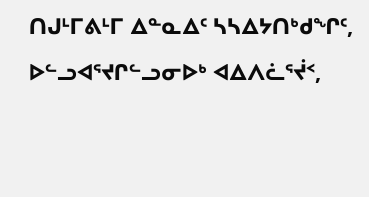ᑎᒍᒻᒥᕕᒻᒥ ᐃᓐᓇᐃᑦ ᓴᓴᐃᔭᑎᒃᑯᖏᑦ, ᐅᓪᓗᐊᕐᔪᒋᓪᓗᓂᐅᒃ ᐊᐃᐱᓛᕐᔫᑉ,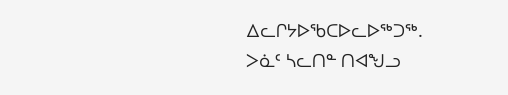ᐃᓚᒋᔭᐅᖃᑕᐅᓚᐅᖅᑐᖅ.
ᐳᓈᑦ ᓴᓚᑎᓐ ᑎᐊᖑᓗ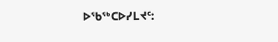ᐅᖃᖅᑕᐅᓯᒪᔪᑦ: